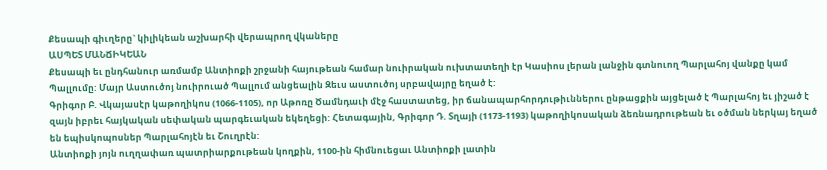Քեսապի գիւղերը` կիլիկեան աշխարհի վերապրող վկաները
ԱՍՊԵՏ ՄԱՆՃԻԿԵԱՆ
Քեսապի եւ ընդհանուր առմամբ Անտիոքի շրջանի հայութեան համար նուիրական ուխտատեղի էր Կասիոս լերան լանջին գտնուող Պարլահոյ վանքը կամ Պալլումը: Մայր Աստուծոյ նուիրուած Պալլում անցեալին Զեւս աստուծոյ սրբավայրը եղած է:
Գրիգոր Բ. Վկայասէր կաթողիկոս (1066-1105), որ Աթոռը Ծամնդաւի մէջ հաստատեց, իր ճանապարհորդութիւններու ընթացքին այցելած է Պարլահոյ եւ յիշած է զայն իբրեւ հայկական սեփական պարգեւական եկեղեցի: Հետագային, Գրիգոր Դ. Տղայի (1173-1193) կաթողիկոսական ձեռնադրութեան եւ օծման ներկայ եղած են եպիսկոպոսներ Պարլահոյէն եւ Շուղրէն:
Անտիոքի յոյն ուղղափառ պատրիարքութեան կողքին, 1100-ին հիմնուեցաւ Անտիոքի լատին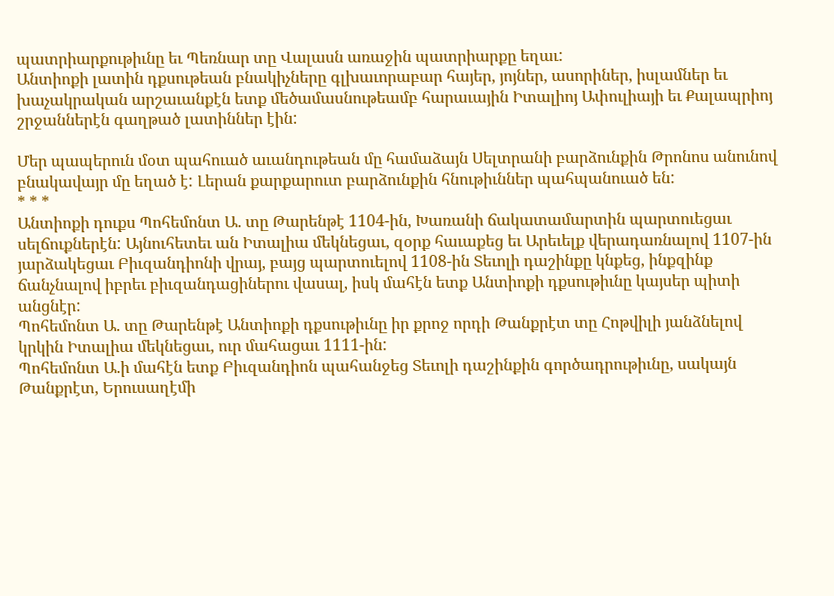պատրիարքութիւնը եւ Պեռնար տը Վալասն առաջին պատրիարքը եղաւ:
Անտիոքի լատին դքսութեան բնակիչները գլխաւորաբար հայեր, յոյներ, ասորիներ, իսլամներ եւ խաչակրական արշաւանքէն ետք մեծամասնութեամբ հարաւային Իտալիոյ Ափուլիայի եւ Քալապրիոյ շրջաններէն գաղթած լատիններ էին:

Մեր պապերուն մօտ պահուած աւանդութեան մը համաձայն Սելտրանի բարձունքին Թրոնոս անունով բնակավայր մը եղած է: Լերան քարքարուտ բարձունքին հնութիւններ պահպանուած են:
* * *
Անտիոքի դուքս Պոհեմոնտ Ա. տը Թարենթէ 1104-ին, Խառանի ճակատամարտին պարտուեցաւ սելճուքներէն: Այնուհետեւ ան Իտալիա մեկնեցաւ, զօրք հաւաքեց եւ Արեւելք վերադառնալով 1107-ին յարձակեցաւ Բիւզանդիոնի վրայ, բայց պարտուելով 1108-ին Տեւոլի դաշինքը կնքեց, ինքզինք ճանչնալով իբրեւ բիւզանդացիներու վասալ, իսկ մահէն ետք Անտիոքի դքսութիւնը կայսեր պիտի անցնէր:
Պոհեմոնտ Ա. տը Թարենթէ Անտիոքի դքսութիւնը իր քրոջ որդի Թանքրէտ տը Հոթվիլի յանձնելով կրկին Իտալիա մեկնեցաւ, ուր մահացաւ 1111-ին:
Պոհեմոնտ Ա.ի մահէն ետք Բիւզանդիոն պահանջեց Տեւոլի դաշինքին գործադրութիւնը, սակայն Թանքրէտ, Երուսաղէմի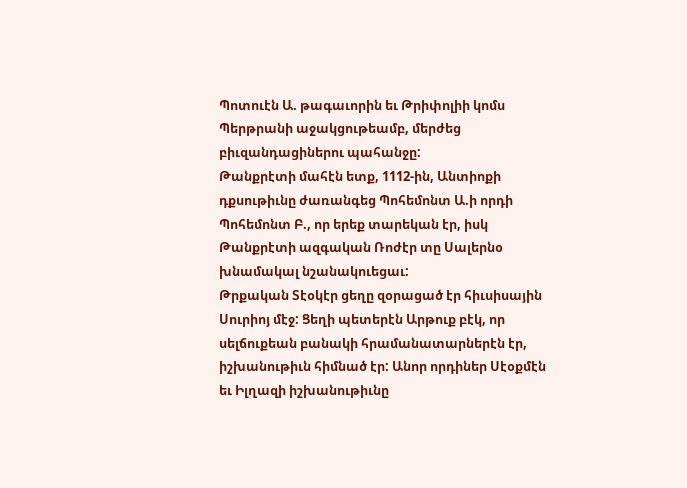Պոտուէն Ա. թագաւորին եւ Թրիփոլիի կոմս Պերթրանի աջակցութեամբ, մերժեց բիւզանդացիներու պահանջը:
Թանքրէտի մահէն ետք, 1112-ին, Անտիոքի դքսութիւնը ժառանգեց Պոհեմոնտ Ա.ի որդի Պոհեմոնտ Բ., որ երեք տարեկան էր, իսկ Թանքրէտի ազգական Ռոժէր տը Սալերնօ խնամակալ նշանակուեցաւ:
Թրքական Տէօկէր ցեղը զօրացած էր հիւսիսային Սուրիոյ մէջ: Ցեղի պետերէն Արթուք բէկ, որ սելճուքեան բանակի հրամանատարներէն էր, իշխանութիւն հիմնած էր: Անոր որդիներ Սէօքմէն եւ Իլղազի իշխանութիւնը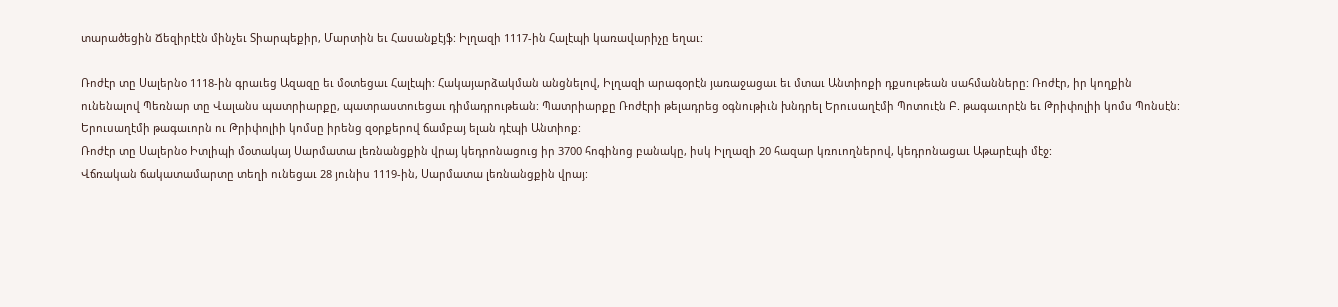տարածեցին Ճեզիրէէն մինչեւ Տիարպեքիր, Մարտին եւ Հասանքէյֆ: Իլղազի 1117-ին Հալէպի կառավարիչը եղաւ:

Ռոժէր տը Սալերնօ 1118-ին գրաւեց Ազազը եւ մօտեցաւ Հալէպի: Հակայարձակման անցնելով, Իլղազի արագօրէն յառաջացաւ եւ մտաւ Անտիոքի դքսութեան սահմանները: Ռոժէր, իր կողքին ունենալով Պեռնար տը Վալանս պատրիարքը, պատրաստուեցաւ դիմադրութեան: Պատրիարքը Ռոժէրի թելադրեց օգնութիւն խնդրել Երուսաղէմի Պոտուէն Բ. թագաւորէն եւ Թրիփոլիի կոմս Պոնսէն:
Երուսաղէմի թագաւորն ու Թրիփոլիի կոմսը իրենց զօրքերով ճամբայ ելան դէպի Անտիոք:
Ռոժէր տը Սալերնօ Իտլիպի մօտակայ Սարմատա լեռնանցքին վրայ կեդրոնացուց իր 3700 հոգինոց բանակը, իսկ Իլղազի 20 հազար կռուողներով, կեդրոնացաւ Աթարէպի մէջ:
Վճռական ճակատամարտը տեղի ունեցաւ 28 յունիս 1119-ին, Սարմատա լեռնանցքին վրայ: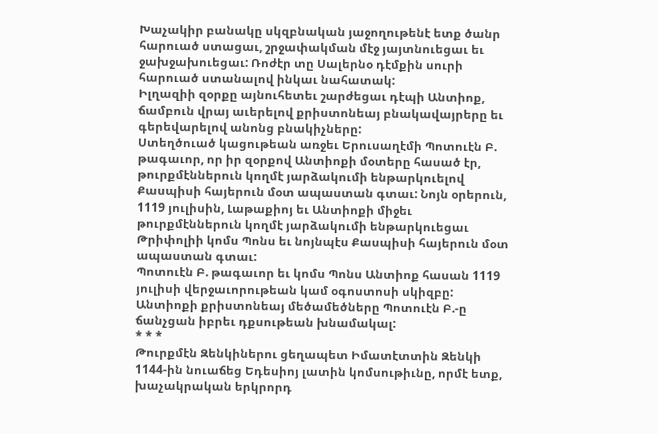Խաչակիր բանակը սկզբնական յաջողութենէ ետք ծանր հարուած ստացաւ, շրջափակման մէջ յայտնուեցաւ եւ ջախջախուեցաւ: Ռոժէր տը Սալերնօ դէմքին սուրի հարուած ստանալով ինկաւ նահատակ:
Իլղազիի զօրքը այնուհետեւ շարժեցաւ դէպի Անտիոք, ճամբուն վրայ աւերելով քրիստոնեայ բնակավայրերը եւ գերեվարելով անոնց բնակիչները:
Ստեղծուած կացութեան առջեւ Երուսաղէմի Պոտուէն Բ. թագաւոր, որ իր զօրքով Անտիոքի մօտերը հասած էր, թուրքմէններուն կողմէ յարձակումի ենթարկուելով Քասպիսի հայերուն մօտ ապաստան գտաւ: Նոյն օրերուն, 1119 յուլիսին, Լաթաքիոյ եւ Անտիոքի միջեւ թուրքմէններուն կողմէ յարձակումի ենթարկուեցաւ Թրիփոլիի կոմս Պոնս եւ նոյնպէս Քասպիսի հայերուն մօտ ապաստան գտաւ:
Պոտուէն Բ. թագաւոր եւ կոմս Պոնս Անտիոք հասան 1119 յուլիսի վերջաւորութեան կամ օգոստոսի սկիզբը: Անտիոքի քրիստոնեայ մեծամեծները Պոտուէն Բ.-ը ճանչցան իբրեւ դքսութեան խնամակալ:
* * *
Թուրքմէն Զենկիներու ցեղապետ Իմատէտտին Զենկի 1144-ին նուաճեց Եդեսիոյ լատին կոմսութիւնը, որմէ ետք, խաչակրական երկրորդ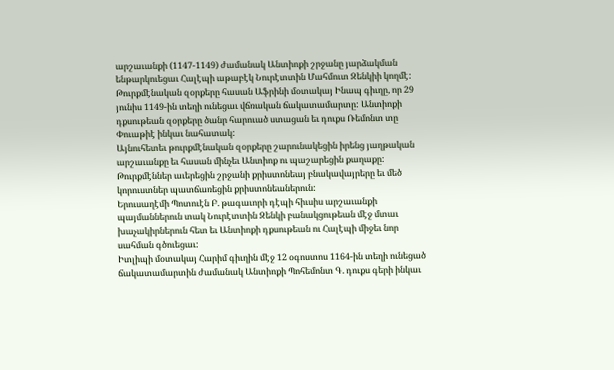արշաւանքի (1147-1149) ժամանակ Անտիոքի շրջանը յարձակման ենթարկուեցաւ Հալէպի աթաբէկ Նուրէտտին Մահմուտ Զենկիի կողմէ:
Թուրքմէնական զօրքերը հասան Աֆրինի մօտակայ Ինապ գիւղը, որ 29 յունիս 1149-ին տեղի ունեցաւ վճռական ճակատամարտը: Անտիոքի դքսութեան զօրքերը ծանր հարուած ստացան եւ դուքս Ռեմոնտ տը Փուաթիէ ինկաւ նահատակ:
Այնուհետեւ թուրքմէնական զօրքերը շարունակեցին իրենց յաղթական արշաւանքը եւ հասան մինչեւ Անտիոք ու պաշարեցին քաղաքը:
Թուրքմէններ աւերեցին շրջանի քրիստոնեայ բնակավայրերը եւ մեծ կորուստներ պատճառեցին քրիստոնեաներուն:
Երուսաղէմի Պոտուէն Բ. թագաւորի դէպի հիւսիս արշաւանքի պայմաններուն տակ Նուրէտտին Զենկի բանակցութեան մէջ մտաւ խաչակիրներուն հետ եւ Անտիոքի դքսութեան ու Հալէպի միջեւ նոր սահման գծուեցաւ:
Իտլիպի մօտակայ Հարիմ գիւղին մէջ 12 օգոստոս 1164-ին տեղի ունեցած ճակատամարտին ժամանակ Անտիոքի Պոհեմոնտ Գ. դուքս գերի ինկաւ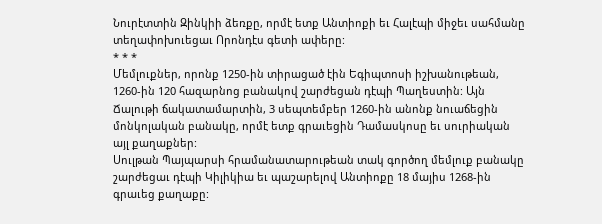Նուրէտտին Զինկիի ձեռքը, որմէ ետք Անտիոքի եւ Հալէպի միջեւ սահմանը տեղափոխուեցաւ Որոնդէս գետի ափերը:
* * *
Մեմլուքներ, որոնք 1250-ին տիրացած էին Եգիպտոսի իշխանութեան, 1260-ին 120 հազարնոց բանակով շարժեցան դէպի Պաղեստին: Այն Ճալութի ճակատամարտին, 3 սեպտեմբեր 1260-ին անոնք նուաճեցին մոնկոլական բանակը, որմէ ետք գրաւեցին Դամասկոսը եւ սուրիական այլ քաղաքներ:
Սուլթան Պայպարսի հրամանատարութեան տակ գործող մեմլուք բանակը շարժեցաւ դէպի Կիլիկիա եւ պաշարելով Անտիոքը 18 մայիս 1268-ին գրաւեց քաղաքը: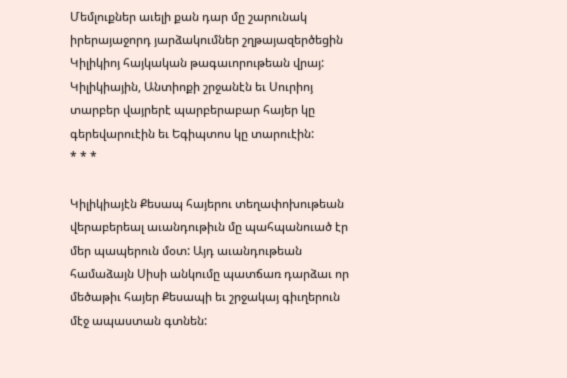Մեմլուքներ աւելի քան դար մը շարունակ իրերայաջորդ յարձակումներ շղթայազերծեցին Կիլիկիոյ հայկական թագաւորութեան վրայ: Կիլիկիային, Անտիոքի շրջանէն եւ Սուրիոյ տարբեր վայրերէ պարբերաբար հայեր կը գերեվարուէին եւ Եգիպտոս կը տարուէին:
* * *

Կիլիկիայէն Քեսապ հայերու տեղափոխութեան վերաբերեալ աւանդութիւն մը պահպանուած էր մեր պապերուն մօտ: Այդ աւանդութեան համաձայն Սիսի անկումը պատճառ դարձաւ որ մեծաթիւ հայեր Քեսապի եւ շրջակայ գիւղերուն մէջ ապաստան գտնեն: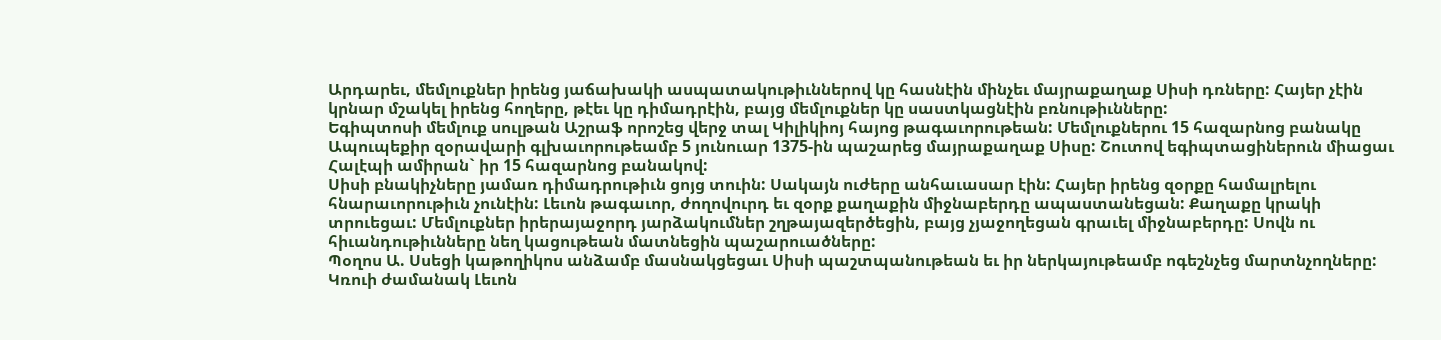Արդարեւ, մեմլուքներ իրենց յաճախակի ասպատակութիւններով կը հասնէին մինչեւ մայրաքաղաք Սիսի դռները: Հայեր չէին կրնար մշակել իրենց հողերը, թէեւ կը դիմադրէին, բայց մեմլուքներ կը սաստկացնէին բռնութիւնները:
Եգիպտոսի մեմլուք սուլթան Աշրաֆ որոշեց վերջ տալ Կիլիկիոյ հայոց թագաւորութեան: Մեմլուքներու 15 հազարնոց բանակը Ապուպեքիր զօրավարի գլխաւորութեամբ 5 յունուար 1375-ին պաշարեց մայրաքաղաք Սիսը: Շուտով եգիպտացիներուն միացաւ Հալէպի ամիրան` իր 15 հազարնոց բանակով:
Սիսի բնակիչները յամառ դիմադրութիւն ցոյց տուին: Սակայն ուժերը անհաւասար էին: Հայեր իրենց զօրքը համալրելու հնարաւորութիւն չունէին: Լեւոն թագաւոր, ժողովուրդ եւ զօրք քաղաքին միջնաբերդը ապաստանեցան: Քաղաքը կրակի տրուեցաւ: Մեմլուքներ իրերայաջորդ յարձակումներ շղթայազերծեցին, բայց չյաջողեցան գրաւել միջնաբերդը: Սովն ու հիւանդութիւնները նեղ կացութեան մատնեցին պաշարուածները:
Պօղոս Ա. Սսեցի կաթողիկոս անձամբ մասնակցեցաւ Սիսի պաշտպանութեան եւ իր ներկայութեամբ ոգեշնչեց մարտնչողները: Կռուի ժամանակ Լեւոն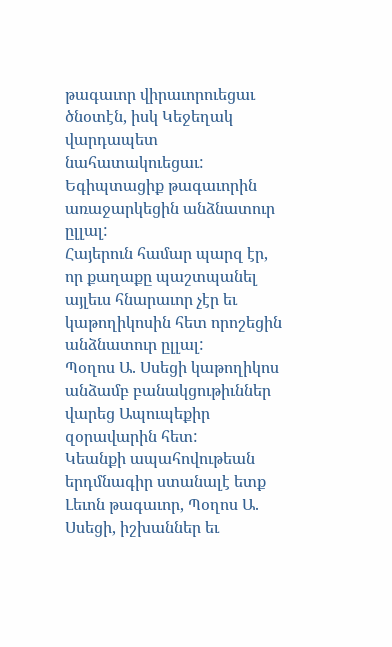թագաւոր վիրաւորուեցաւ ծնօտէն, իսկ Կեջեղակ վարդապետ նահատակուեցաւ: Եգիպտացիք թագաւորին առաջարկեցին անձնատուր ըլլալ:
Հայերուն համար պարզ էր, որ քաղաքը պաշտպանել այլեւս հնարաւոր չէր եւ կաթողիկոսին հետ որոշեցին անձնատուր ըլլալ:
Պօղոս Ա. Սսեցի կաթողիկոս անձամբ բանակցութիւններ վարեց Ապուպեքիր զօրավարին հետ:
Կեանքի ապահովութեան երդմնագիր ստանալէ ետք Լեւոն թագաւոր, Պօղոս Ա. Սսեցի, իշխաններ եւ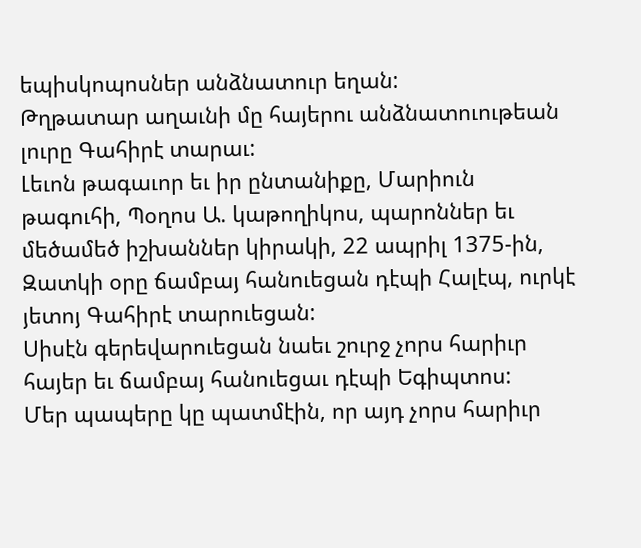եպիսկոպոսներ անձնատուր եղան:
Թղթատար աղաւնի մը հայերու անձնատուութեան լուրը Գահիրէ տարաւ:
Լեւոն թագաւոր եւ իր ընտանիքը, Մարիուն թագուհի, Պօղոս Ա. կաթողիկոս, պարոններ եւ մեծամեծ իշխաններ կիրակի, 22 ապրիլ 1375-ին, Զատկի օրը ճամբայ հանուեցան դէպի Հալէպ, ուրկէ յետոյ Գահիրէ տարուեցան:
Սիսէն գերեվարուեցան նաեւ շուրջ չորս հարիւր հայեր եւ ճամբայ հանուեցաւ դէպի Եգիպտոս:
Մեր պապերը կը պատմէին, որ այդ չորս հարիւր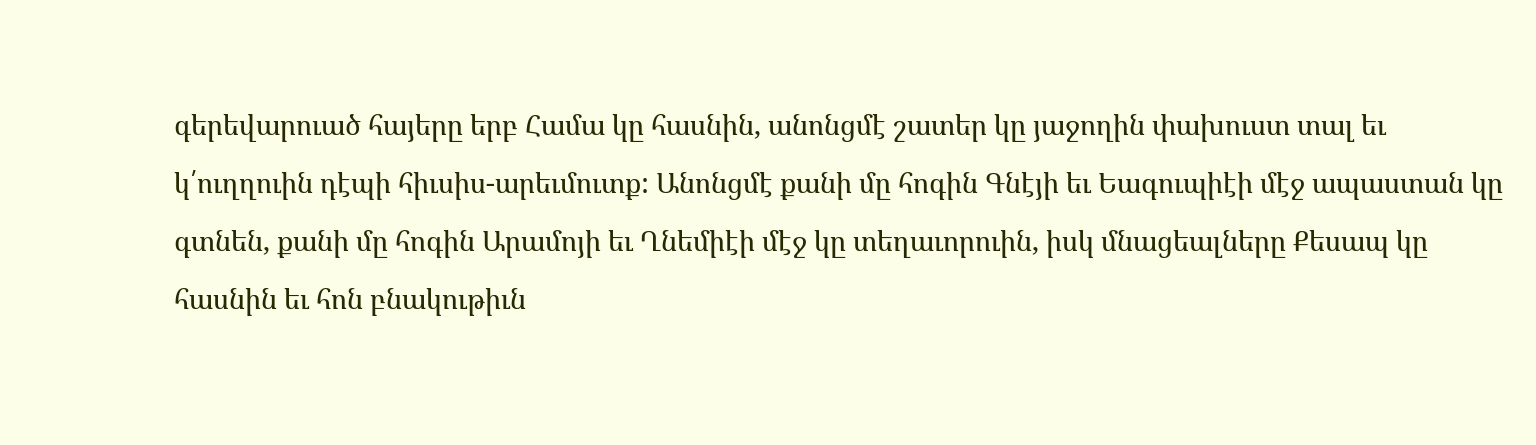գերեվարուած հայերը երբ Համա կը հասնին, անոնցմէ շատեր կը յաջողին փախուստ տալ եւ կ՛ուղղուին դէպի հիւսիս-արեւմուտք: Անոնցմէ քանի մը հոգին Գնէյի եւ Եագուպիէի մէջ ապաստան կը գտնեն, քանի մը հոգին Արամոյի եւ Ղնեմիէի մէջ կը տեղաւորուին, իսկ մնացեալները Քեսապ կը հասնին եւ հոն բնակութիւն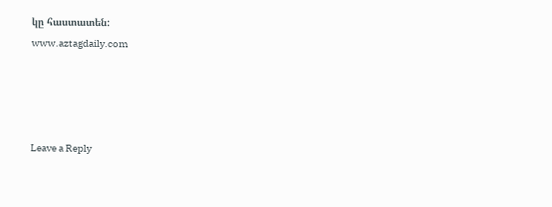կը հաստատեն:
www.aztagdaily.com




Leave a Reply